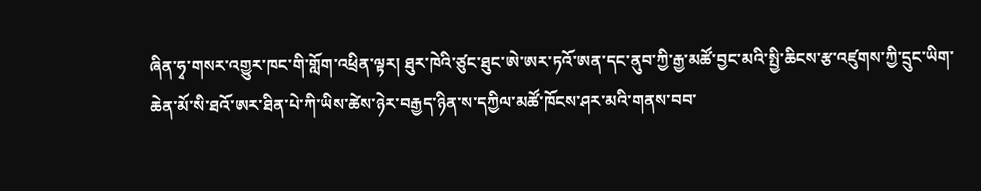ཞིན་ཧྭ་གསར་འགྱུར་ཁང་གི་གློག་འཕྲིན་ལྟར། ཐུར་ཁེའི་ཙུང་ཐུང་ཨེ་ཨར་ཏའོ་ཨན་དང་ནུབ་ཀྱི་རྒྱ་མཚོ་བྱང་མའི་སྤྱི་ཆིངས་རྩ་འཛུགས་ཀྱི་དྲུང་ཡིག་ཆེན་མོ་སི་ཐའོ་ཨར་ཐིན་པེ་ཀི་ཡིས་ཚེས་ཉེར་བརྒྱད་ཉིན་ས་དཀྱིལ་མཚོ་ཁོངས་ཤར་མའི་གནས་བབ་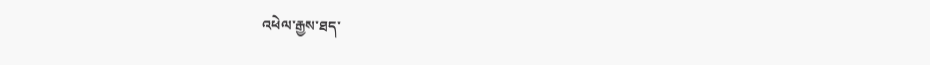འཕེལ་རྒྱས་ཐད་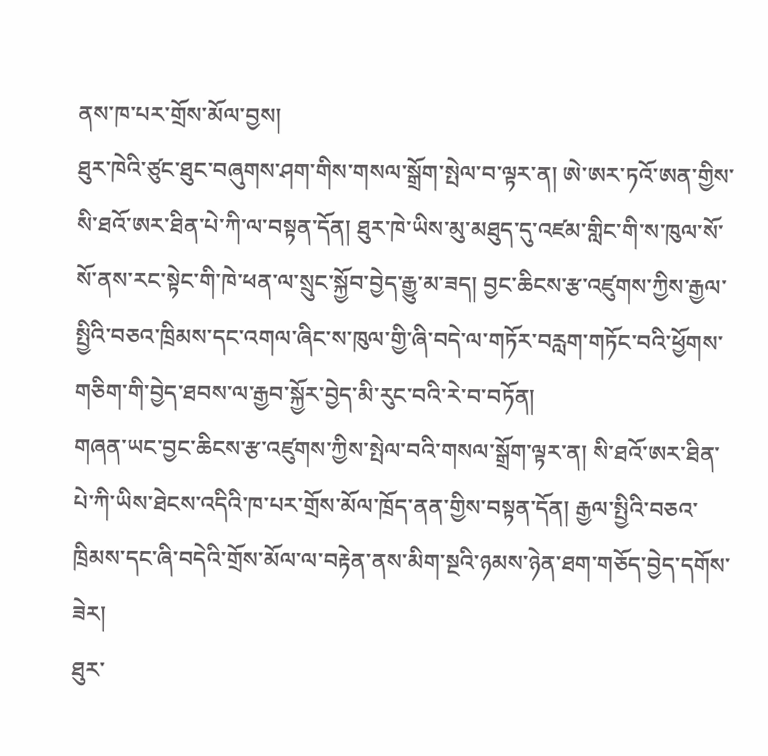ནས་ཁ་པར་གྲོས་མོལ་བྱས།
ཐུར་ཁེའི་ཙུང་ཐུང་བཞུགས་ཤག་གིས་གསལ་སྒྲོག་སྤེལ་བ་ལྟར་ན། ཨེ་ཨར་ཏའོ་ཨན་གྱིས་སི་ཐའོ་ཨར་ཐིན་པེ་ཀི་ལ་བསྟན་དོན། ཐུར་ཁེ་ཡིས་མུ་མཐུད་དུ་འཛམ་གླིང་གི་ས་ཁུལ་སོ་སོ་ནས་རང་སྟེང་གི་ཁེ་ཕན་ལ་སྲུང་སྐྱོབ་བྱེད་རྒྱུ་མ་ཟད། བྱང་ཆིངས་རྩ་འཛུགས་ཀྱིས་རྒྱལ་སྤྱིའི་བཅའ་ཁྲིམས་དང་འགལ་ཞིང་ས་ཁུལ་གྱི་ཞི་བདེ་ལ་གཏོར་བརླག་གཏོང་བའི་ཕྱོགས་གཅིག་གི་བྱེད་ཐབས་ལ་རྒྱབ་སྐྱོར་བྱེད་མི་རུང་བའི་རེ་བ་བཏོན།
གཞན་ཡང་བྱང་ཆིངས་རྩ་འཛུགས་ཀྱིས་སྤེལ་བའི་གསལ་སྒྲོག་ལྟར་ན། སི་ཐའོ་ཨར་ཐིན་པེ་ཀི་ཡིས་ཐེངས་འདིའི་ཁ་པར་གྲོས་མོལ་ཁྲོད་ནན་གྱིས་བསྟན་དོན། རྒྱལ་སྤྱིའི་བཅའ་ཁྲིམས་དང་ཞི་བདེའི་གྲོས་མོལ་ལ་བརྟེན་ནས་མིག་སྔའི་ཉམས་ཉེན་ཐག་གཅོད་བྱེད་དགོས་ཟེར།
ཐུར་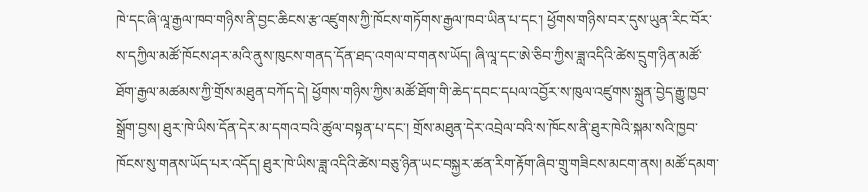ཁེ་དང་ཞི་ལཱ་རྒྱལ་ཁབ་གཉིས་ནི་བྱང་ཆིངས་རྩ་འཛུགས་ཀྱི་ཁོངས་གཏོགས་རྒྱལ་ཁབ་ཡིན་པ་དང་། ཕྱོགས་གཉིས་བར་དུས་ཡུན་རིང་བོར་ས་དཀྱིལ་མཚོ་ཁོངས་ཤར་མའི་ནུས་ཁུངས་གནད་དོན་ཐད་འགལ་བ་གནས་ཡོད། ཞི་ལཱ་དང་ཨེ་ཅིབ་ཀྱིས་ཟླ་འདིའི་ཚེས་དྲུག་ཉིན་མཚོ་ཐོག་རྒྱལ་མཚམས་ཀྱི་གྲོས་མཐུན་བཀོད་དེ། ཕྱོགས་གཉིས་ཀྱིས་མཚོ་ཐོག་གི་ཆེད་དབང་དཔལ་འབྱོར་ས་ཁུལ་འཛུགས་སྐྲུན་བྱེད་རྒྱུ་ཁྱབ་སྒྲོག་བྱས། ཐུར་ཁེ་ཡིས་དོན་དེར་མ་དགའ་བའི་ཚུལ་བསྟན་པ་དང་། གྲོས་མཐུན་དེར་འབྲེལ་བའི་ས་ཁོངས་ནི་ཐུར་ཁེའི་སྐམ་སའི་ཁྱབ་ཁོངས་སུ་གནས་ཡོད་པར་འདོད། ཐུར་ཁེ་ཡིས་ཟླ་འདིའི་ཚེས་བཅུ་ཉིན་ཡང་བསྐྱར་ཚན་རིག་རྟོག་ཞིབ་གྲུ་གཟིངས་མངག་ནས། མཚོ་དམག་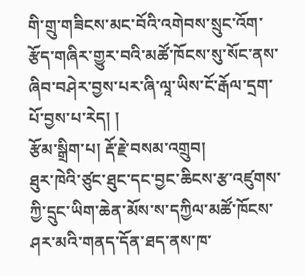གི་གྲུ་གཟིངས་མང་བོའི་འགེབས་སྲུང་འོག་རྩོད་གཞིར་གྱུར་བའི་མཚོ་ཁོངས་སུ་སོང་ནས་ཞིབ་བཤེར་བྱས་པར་ཞི་ལཱ་ཡིས་ངོ་རྒོལ་དྲག་པོ་བྱས་པ་རེད། །
རྩོམ་སྒྲིག་པ། རྡོ་རྗེ་བསམ་འགྲུབ།
ཐུར་ཁེའི་ཙུང་ཐུང་དང་བྱང་ཆིངས་རྩ་འཛུགས་ཀྱི་དྲུང་ཡིག་ཆེན་མོས་ས་དཀྱིལ་མཚོ་ཁོངས་ཤར་མའི་གནད་དོན་ཐད་ནས་ཁ་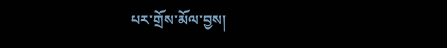པར་གྲོས་མོལ་བྱས།